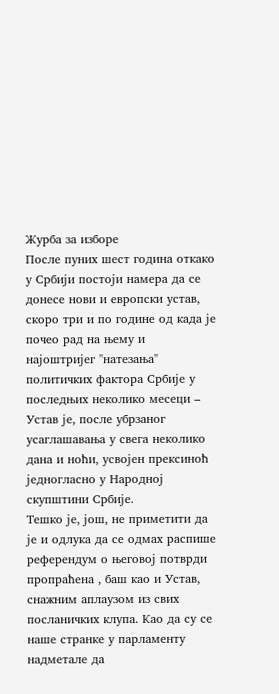Журба за изборе
После пуних шест година откако у Србији постоји намера да се донесе нови и европски устав, скоро три и по године од када је почео рад на њему и најоштријег "натезања" политичких фактора Србије у последњих неколико месеци – Устав је, после убрзаног усаглашавања у свега неколико дана и ноћи, усвојен прексиноћ једногласно у Народној скупштини Србије.
Тешко је, још, не приметити да је и одлука да се одмах распише референдум о његовој потврди пропраћена , баш као и Устав, снажним аплаузом из свих посланичких клупа. Као да су се наше странке у парламенту надметале да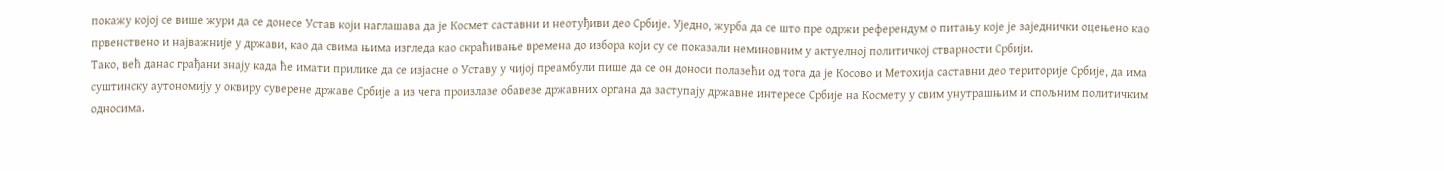покажу којој се више жури да се донесе Устав који наглашава да је Космет саставни и неотуђиви део Србије. Уједно, журба да се што пре одржи референдум о питању које је заједнички оцењено као првенствено и најважније у држави, као да свима њима изгледа као скраћивање времена до избора који су се показали неминовним у актуелној политичкој стварности Србији.
Тако, већ данас грађани знају када ће имати прилике да се изјасне о Уставу у чијој преамбули пише да се он доноси полазећи од тога да је Косово и Метохија саставни део територије Србије, да има суштинску аутономију у оквиру суверене државе Србије а из чега произлазе обавезе државних органа да заступају државне интересе Србије на Космету у свим унутрашњим и спољним политичким односима.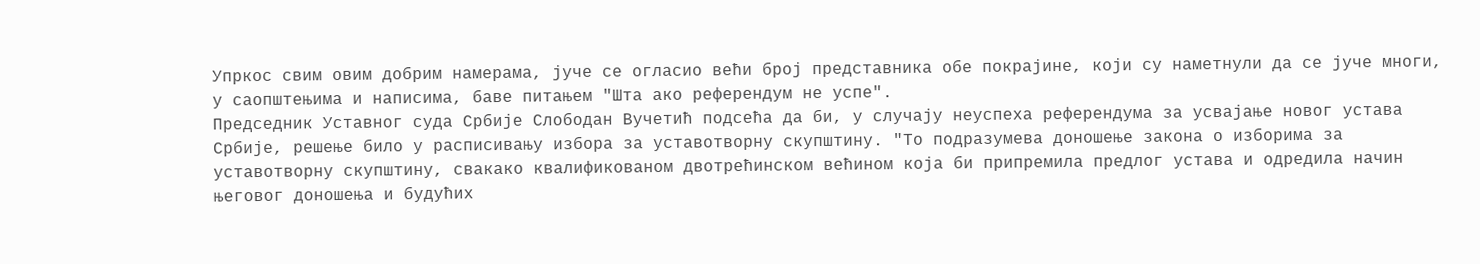Упркос свим овим добрим намерама, јуче се огласио већи број представника обе покрајине, који су наметнули да се јуче многи, у саопштењима и написима, баве питањем "Шта ако референдум не успе".
Председник Уставног суда Србије Слободан Вучетић подсећа да би, у случају неуспеха референдума за усвајање новог устава Србије, решење било у расписивању избора за уставотворну скупштину. "То подразумева доношење закона о изборима за уставотворну скупштину, свакако квалификованом двотрећинском већином која би припремила предлог устава и одредила начин његовог доношења и будућих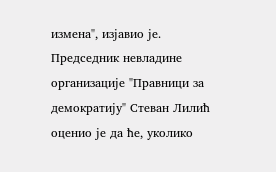измена", изјавио је.
Председник невладине организације "Правници за демократију" Стеван Лилић оценио је да ће, уколико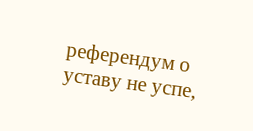референдум о уставу не успе,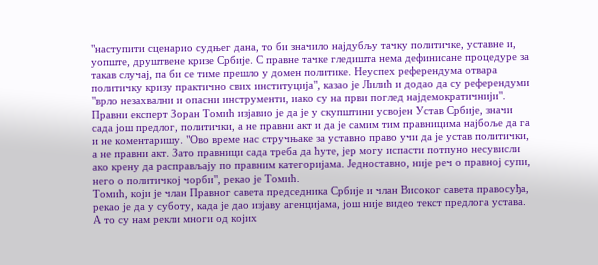"наступити сценарио судњег дана, то би значило најдубљу тачку политичке, уставне и, уопште, друштвене кризе Србије. С правне тачке гледишта нема дефинисане процедуре за такав случај, па би се тиме прешло у домен политике. Неуспех референдума отвара политичку кризу практично свих институција", казао је Лилић и додао да су референдуми "врло незахвални и опасни инструменти, иако су на први поглед најдемократичнији".
Правни експерт Зоран Томић изјавио је да је у скупштини усвојен Устав Србије, значи сада још предлог, политички, а не правни акт и да је самим тим правницима најбоље да га и не коментаришу. "Ово време нас стручњаке за уставно право учи да је устав политички, а не правни акт. Зато правници сада треба да ћуте, јер могу испасти потпуно несувисли ако крену да расправљају по правним категоријама. Једноставно, није реч о правној супи, него о политичкој чорби", рекао је Томић.
Томић, који је члан Правног савета председника Србије и члан Високог савета правосуђа, рекао је да у суботу, када је дао изјаву агенцијама, још није видео текст предлога устава. А то су нам рекли многи од којих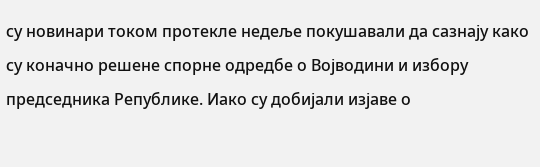су новинари током протекле недеље покушавали да сазнају како су коначно решене спорне одредбе о Војводини и избору председника Републике. Иако су добијали изјаве о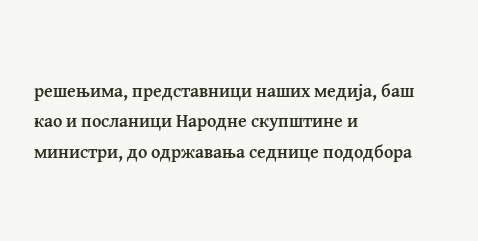решењима, представници наших медија, баш као и посланици Народне скупштине и министри, до одржавања седнице пододбора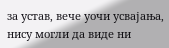за устав, вече уочи усвајања, нису могли да виде ни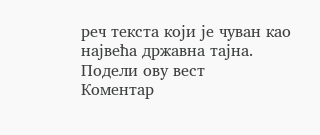реч текста који је чуван као највећа државна тајна.
Подели ову вест
Комeнтар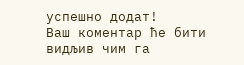успeшно додат!
Ваш комeнтар ћe бити видљив чим га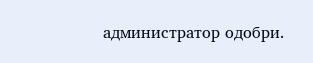администратор одобри.